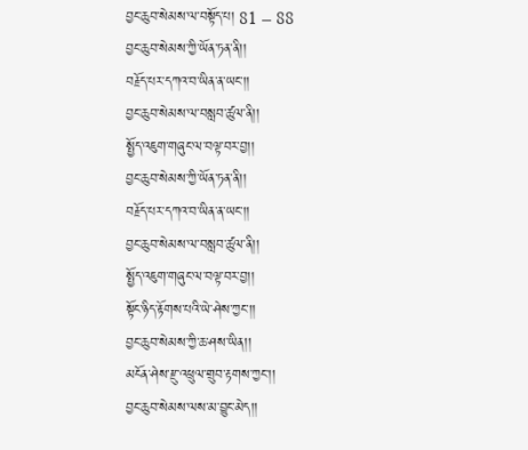བྱང་ཆུབ་སེམས་ལ་བསྟོད་པ། 81 – 88
བྱང་ཆུབ་སེམས་ཀྱི་ཡོན་ཏན་ནི།།
བརྗོད་པར་དཀའ་བ་ཡིན་ན་ཡང་།།
བྱང་ཆུབ་སེམས་ལ་བསླབ་ཚུལ་ནི།།
སྤྱོད་འཇུག་གཞུང་ལ་བལྟ་བར་བྱ།།
བྱང་ཆུབ་སེམས་ཀྱི་ཡོན་ཏན་ནི།།
བརྗོད་པར་དཀའ་བ་ཡིན་ན་ཡང་།།
བྱང་ཆུབ་སེམས་ལ་བསླབ་ཚུལ་ནི།།
སྤྱོད་འཇུག་གཞུང་ལ་བལྟ་བར་བྱ།།
སྟོང་ཉིད་རྟོགས་པའི་ཡེ་ཤེས་ཀྱང་།།
བྱང་ཆུབ་སེམས་ཀྱི་ཆ་ཤས་ཡིན།།
མངོན་ཤེས་རྫུ་འཕྲུལ་གྲུབ་རྟགས་ཀྱང་།།
བྱང་ཆུབ་སེམས་ལས་མ་བྱུང་མེད།།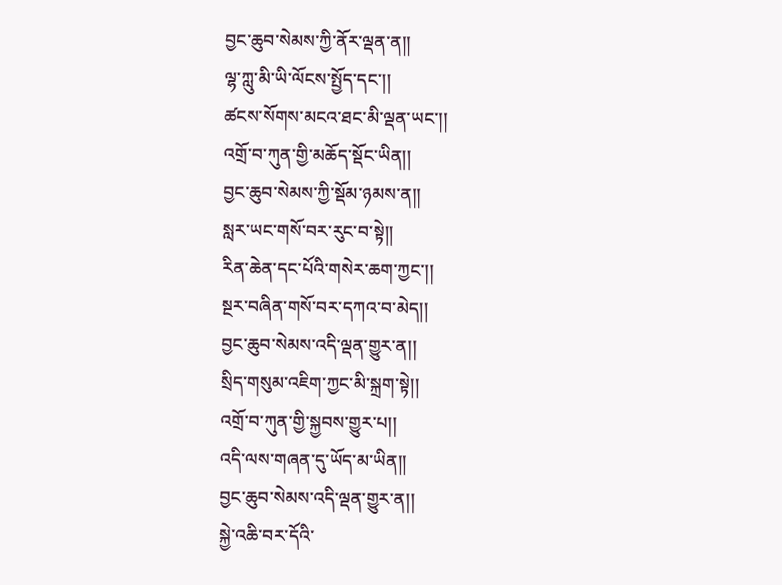བྱང་ཆུབ་སེམས་ཀྱི་ནོར་ལྡན་ན།།
ལྷ་ཀླུ་མི་ཡི་ལོངས་སྤྱོད་དང་།།
ཚངས་སོགས་མངའ་ཐང་མི་ལྡན་ཡང་།།
འགྲོ་བ་ཀུན་གྱི་མཆོད་སྡོང་ཡིན།།
བྱང་ཆུབ་སེམས་ཀྱི་སྡོམ་ཉམས་ན།།
སླར་ཡང་གསོ་བར་རུང་བ་སྟེ།།
རིན་ཆེན་དང་པོའི་གསེར་ཆག་ཀྱང་།།
སྔར་བཞིན་གསོ་བར་དཀའ་བ་མེད།།
བྱང་ཆུབ་སེམས་འདི་ལྡན་གྱུར་ན།།
སྲིད་གསུམ་འཇིག་ཀྱང་མི་སྐྲག་སྟེ།།
འགྲོ་བ་ཀུན་གྱི་སྐྱབས་གྱུར་པ།།
འདི་ལས་གཞན་དུ་ཡོད་མ་ཡིན།།
བྱང་ཆུབ་སེམས་འདི་ལྡན་གྱུར་ན།།
སྐྱེ་འཆི་བར་དོའི་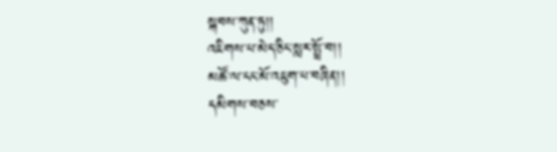སྐབས་ཀུན་ཏུ།།
འཇིགས་པ་མེད་ཅིང་སླར་སྤྲོ་བ།།
མཚོ་ལ་ངང་མོ་འཇུག་པ་བཞིན།།
དམིགས་བཅས་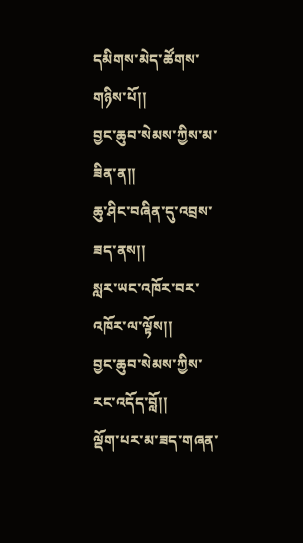དམིགས་མེད་ཚོགས་གཉིས་པོ།།
བྱང་ཆུབ་སེམས་ཀྱིས་མ་ཟིན་ན།།
ཆུ་ཤིང་བཞིན་དུ་འབྲས་ཟད་ནས།།
སླར་ཡང་འཁོར་བར་འཁོར་ལ་ལྟོས།།
བྱང་ཆུབ་སེམས་ཀྱིས་རང་འདོད་བློ།།
ལྡོག་པར་མ་ཟད་གཞན་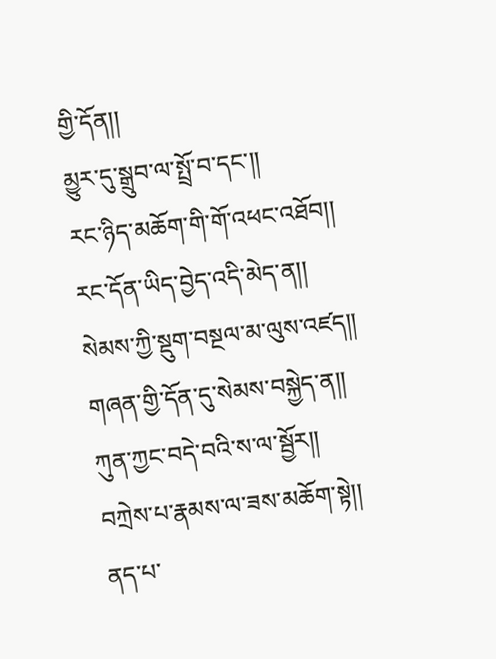གྱི་དོན།།
མྱུར་དུ་སྒྲུབ་ལ་སྤྲོ་བ་དང་།།
རང་ཉིད་མཆོག་གི་གོ་འཕང་འཐོབ།།
རང་དོན་ཡིད་བྱེད་འདི་མེད་ན།།
སེམས་ཀྱི་སྡུག་བསྔལ་མ་ལུས་འཛད།།
གཞན་གྱི་དོན་དུ་སེམས་བསྐྱེད་ན།།
ཀུན་ཀྱང་བདེ་བའི་ས་ལ་སྦྱོར།།
བཀྲེས་པ་རྣམས་ལ་ཟས་མཆོག་སྟེ།།
ནད་པ་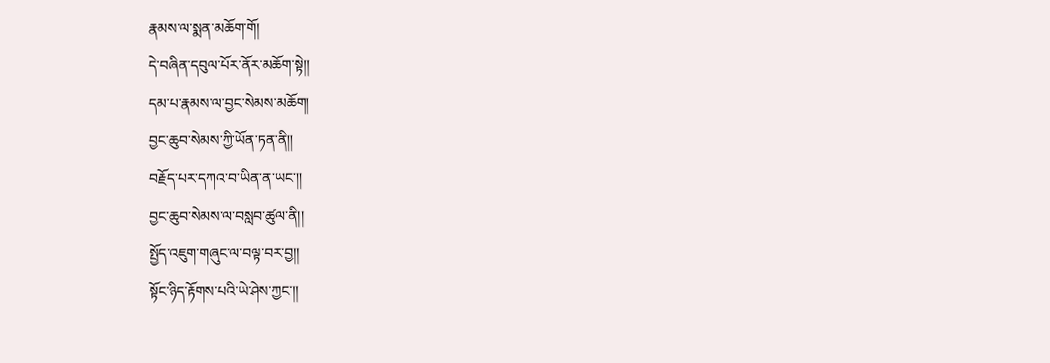རྣམས་ལ་སྨན་མཆོག་གོ།
དེ་བཞིན་དབུལ་པོར་ནོར་མཆོག་སྟེ།།
དམ་པ་རྣམས་ལ་བྱང་སེམས་མཆོག།
བྱང་ཆུབ་སེམས་ཀྱི་ཡོན་ཏན་ནི།།
བརྗོད་པར་དཀའ་བ་ཡིན་ན་ཡང་།།
བྱང་ཆུབ་སེམས་ལ་བསླབ་ཚུལ་ནི།།
སྤྱོད་འཇུག་གཞུང་ལ་བལྟ་བར་བྱ།།
སྟོང་ཉིད་རྟོགས་པའི་ཡེ་ཤེས་ཀྱང་།།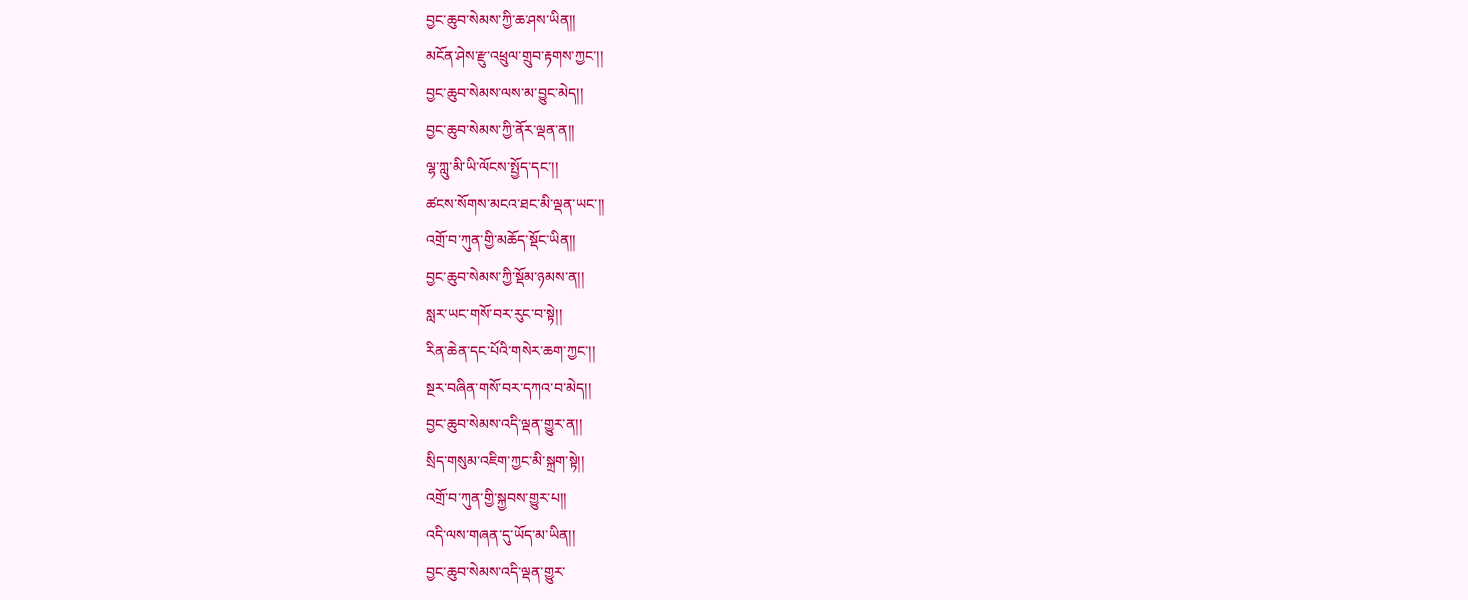བྱང་ཆུབ་སེམས་ཀྱི་ཆ་ཤས་ཡིན།།
མངོན་ཤེས་རྫུ་འཕྲུལ་གྲུབ་རྟགས་ཀྱང་།།
བྱང་ཆུབ་སེམས་ལས་མ་བྱུང་མེད།།
བྱང་ཆུབ་སེམས་ཀྱི་ནོར་ལྡན་ན།།
ལྷ་ཀླུ་མི་ཡི་ལོངས་སྤྱོད་དང་།།
ཚངས་སོགས་མངའ་ཐང་མི་ལྡན་ཡང་།།
འགྲོ་བ་ཀུན་གྱི་མཆོད་སྡོང་ཡིན།།
བྱང་ཆུབ་སེམས་ཀྱི་སྡོམ་ཉམས་ན།།
སླར་ཡང་གསོ་བར་རུང་བ་སྟེ།།
རིན་ཆེན་དང་པོའི་གསེར་ཆག་ཀྱང་།།
སྔར་བཞིན་གསོ་བར་དཀའ་བ་མེད།།
བྱང་ཆུབ་སེམས་འདི་ལྡན་གྱུར་ན།།
སྲིད་གསུམ་འཇིག་ཀྱང་མི་སྐྲག་སྟེ།།
འགྲོ་བ་ཀུན་གྱི་སྐྱབས་གྱུར་པ།།
འདི་ལས་གཞན་དུ་ཡོད་མ་ཡིན།།
བྱང་ཆུབ་སེམས་འདི་ལྡན་གྱུར་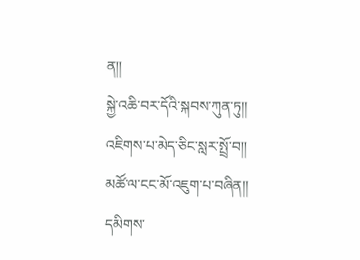ན།།
སྐྱེ་འཆི་བར་དོའི་སྐབས་ཀུན་ཏུ།།
འཇིགས་པ་མེད་ཅིང་སླར་སྤྲོ་བ།།
མཚོ་ལ་ངང་མོ་འཇུག་པ་བཞིན།།
དམིགས་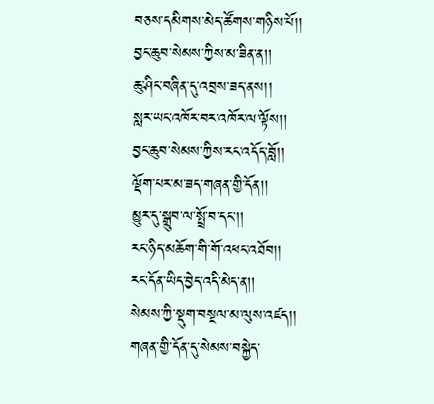བཅས་དམིགས་མེད་ཚོགས་གཉིས་པོ།།
བྱང་ཆུབ་སེམས་ཀྱིས་མ་ཟིན་ན།།
ཆུ་ཤིང་བཞིན་དུ་འབྲས་ཟད་ནས།།
སླར་ཡང་འཁོར་བར་འཁོར་ལ་ལྟོས།།
བྱང་ཆུབ་སེམས་ཀྱིས་རང་འདོད་བློ།།
ལྡོག་པར་མ་ཟད་གཞན་གྱི་དོན།།
མྱུར་དུ་སྒྲུབ་ལ་སྤྲོ་བ་དང་།།
རང་ཉིད་མཆོག་གི་གོ་འཕང་འཐོབ།།
རང་དོན་ཡིད་བྱེད་འདི་མེད་ན།།
སེམས་ཀྱི་སྡུག་བསྔལ་མ་ལུས་འཛད།།
གཞན་གྱི་དོན་དུ་སེམས་བསྐྱེད་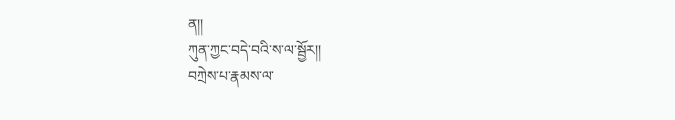ན།།
ཀུན་ཀྱང་བདེ་བའི་ས་ལ་སྦྱོར།།
བཀྲེས་པ་རྣམས་ལ་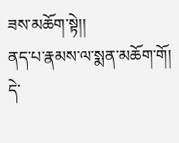ཟས་མཆོག་སྟེ།།
ནད་པ་རྣམས་ལ་སྨན་མཆོག་གོ།
དེ་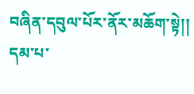བཞིན་དབུལ་པོར་ནོར་མཆོག་སྟེ།།
དམ་པ་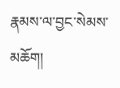རྣམས་ལ་བྱང་སེམས་མཆོག།